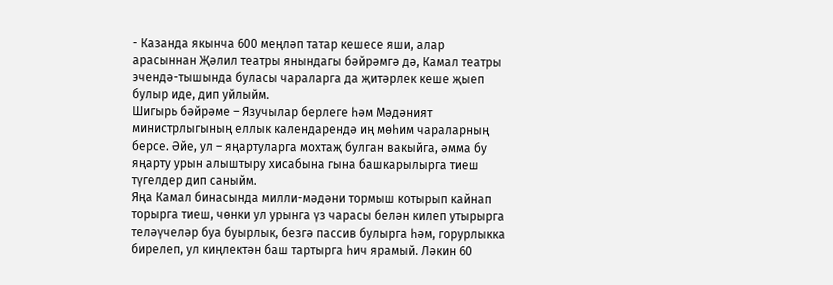- Казанда якынча 600 меңләп татар кешесе яши, алар арасыннан Җәлил театры янындагы бәйрәмгә дә, Камал театры эчендә-тышында буласы чараларга да җитәрлек кеше җыеп булыр иде, дип уйлыйм.
Шигырь бәйрәме – Язучылар берлеге һәм Мәдәният министрлыгының еллык календарендә иң мөһим чараларның берсе. Әйе, ул – яңартуларга мохтаҗ булган вакыйга, әмма бу яңарту урын алыштыру хисабына гына башкарылырга тиеш түгелдер дип саныйм.
Яңа Камал бинасында милли-мәдәни тормыш котырып кайнап торырга тиеш, чөнки ул урынга үз чарасы белән килеп утырырга теләүчеләр буа буырлык, безгә пассив булырга һәм, горурлыкка бирелеп, ул киңлектән баш тартырга һич ярамый. Ләкин 60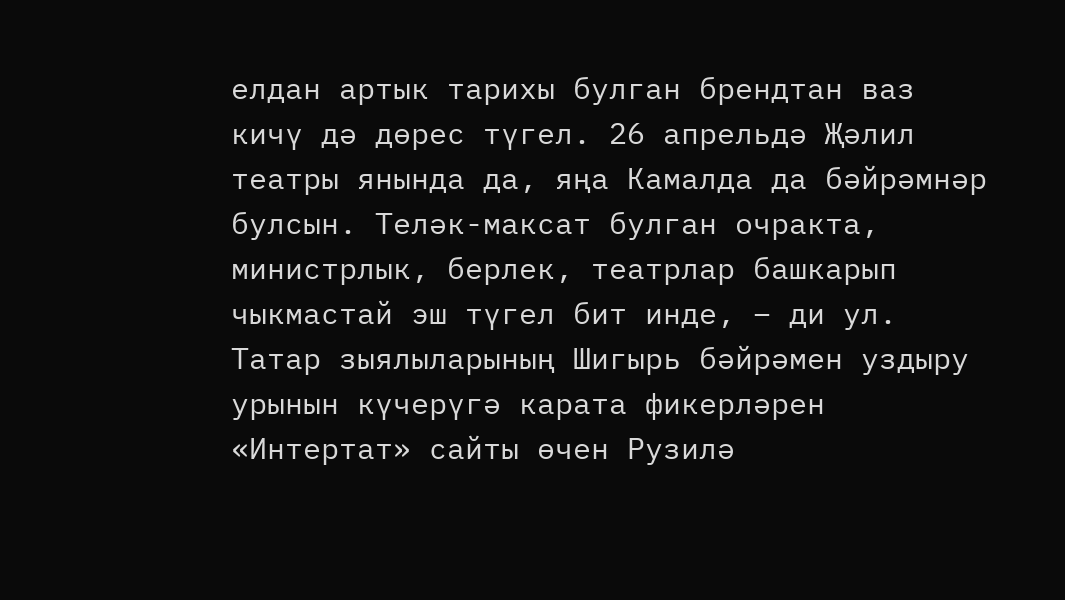елдан артык тарихы булган брендтан ваз кичү дә дөрес түгел. 26 апрельдә Җәлил театры янында да, яңа Камалда да бәйрәмнәр булсын. Теләк-максат булган очракта, министрлык, берлек, театрлар башкарып чыкмастай эш түгел бит инде, – ди ул.
Татар зыялыларының Шигырь бәйрәмен уздыру урынын күчерүгә карата фикерләрен «Интертат» сайты өчен Рузилә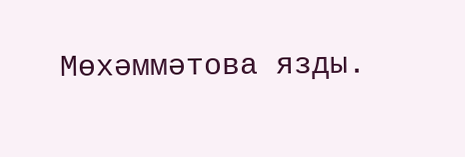Мөхәммәтова язды.